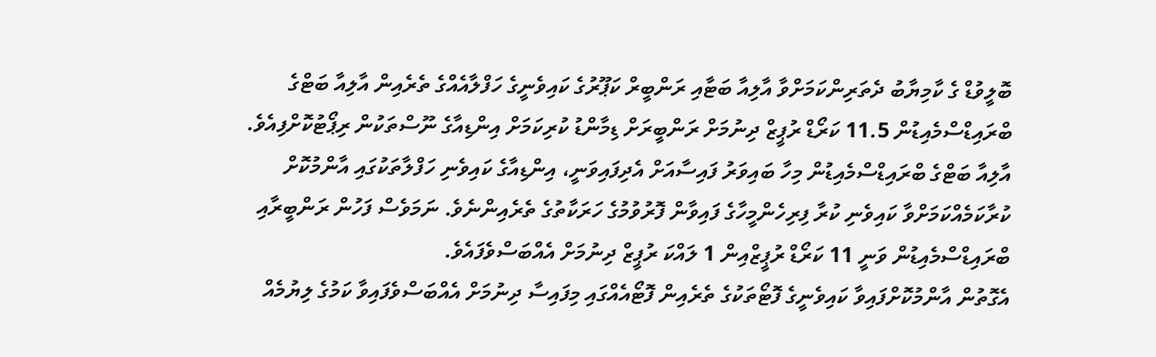ބޮލީވުޑް ގެ ކާމިޔާބު ދެތަރިންކަމަށްވާ އާލިއާ ބަޓާއި ރަންބީރް ކަޕޫރުގެ ކައިވެނީގެ ހަފްލާއެއްގެ ތެރެއިން އާލިއާ ބަޓްގެ ބްރައިޑްސްމެއިޑުން 11.5 ކަރޯޑް ރުޕީޒް ދިނުމަށް ރަންބީރަށް ޑިމާންޑު ކުރިކަމަށް އިންޑިއާގެ ނޫސްތަކުން ރިޕޯޓުކޮށްފިއެވެ.
އާލިއާ ބަޓްގެ ބްރައިޑްސްމެއިޑުން މިހާ ބައިވަރު ފައިސާއަށް އެދިފައިވަނީ، އިންޑިއާގެ ކައިވެނި ހަފްލާތަކުގައި އާންމުކޮށް ކުރާކަމެއްކަމަށްވާ ކައިވެނި ކުރާ ފިރިހެންމީހާގެ ފައިވާން ފޮރުވުމުގެ ހަރަކާތުގެ ތެރެއިންނެވެ. ނަމަވެސް ފަހުން ރަންބީރާއި ބްރައިޑްސްމެއިޑުން ވަނީ 11 ކަރޯޑް ރުޕީޒްއިން 1 ލައްކަ ރުޕީޒް ދިނުމަށް އެއްބަސްވެފައެވެ.
އެގޮތުން އާންމުކޮށްފައިވާ ކައިވެނީގެ ފޮޓޯތަކުގެ ތެރެއިން ފޮޓޯއެއްގައި މިފައިސާ ދިނުމަށް އެއްބަސްވެފައިވާ ކަމުގެ ލިޔުމެއް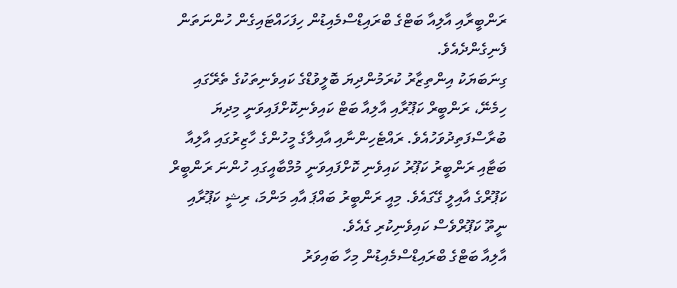ރަންބީރާއި އާލިއާ ބަޓްގެ ބްރައިޑްސްމެއިޑުން ހިފަހައްޓައިގެން ހުންނަތަން ފެނިގެންދެއެވެ.
ގިނަބަޔަކު އިންތިޒާރު ކުރަމުންދިޔަ ބޮލީވުޑްގެ ކައިވެނިތަކުގެ ތެރޭގައި ހިމެނޭ، ރަންބީރް ކަޕޫރާއި އާލިއާ ބަޓް ކައިވެނިކޮށްފައިވަނީ މިދިޔަ ބުރާސްފަތިދުވަހުއެވެ. ރައްޓެހިންނާއި އާއިލާގެ މީހުންގެ ހާޒިރުގައި އާލިއާ ބަޓާއި ރަންބީރު ކަޕޫރު ކައިވެނި ކޮށްފައިވަނީ މުމްބާއީގައި ހުންނަ ރަންބީރް ކަޕޫރްގެ އާއިލީ ގޭގައެވެ. މިއީ ރަންބީރު ބައްޕަ އާއި މަންމަ، ރިޝީ ކަޕޫރާއި ނީތޫ ކަޕޫރްވެސް ކައިވެނިކުރި ގެއެވެ.
އާލިއާ ބަޓްގެ ބްރައިޑްސްމެއިޑުން މިހާ ބައިވަރު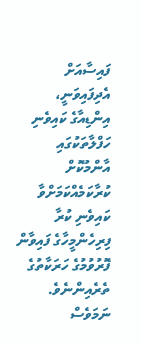ފައިސާއަށް އެދިފައިވަނީ، އިންޑިއާގެ ކައިވެނި ހަފްލާތަކުގައި އާންމުކޮށް ކުރާކަމެއްކަމަށްވާ ކައިވެނި ކުރާ ފިރިހެންމީހާގެ ފައިވާން ފޮރުވުމުގެ ހަރަކާތުގެ ތެރެއިންނެވެ. ނަމަވެސް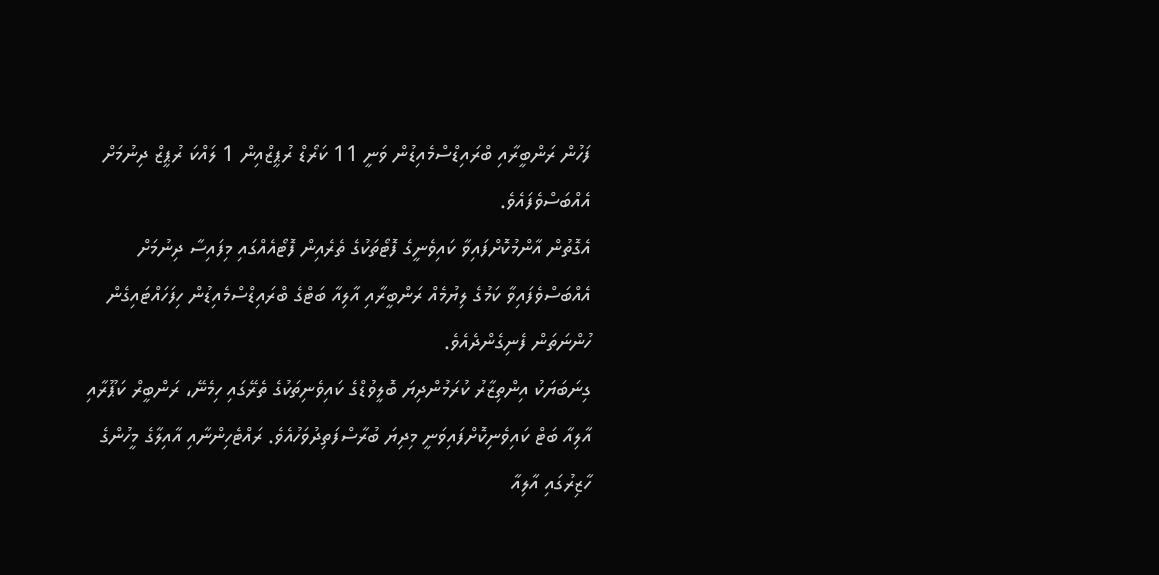ފަހުން ރަންބީރާއި ބްރައިޑްސްމެއިޑުން ވަނީ 11 ކަރޯޑް ރުޕީޒްއިން 1 ލައްކަ ރުޕީޒް ދިނުމަށް އެއްބަސްވެފައެވެ.
އެގޮތުން އާންމުކޮށްފައިވާ ކައިވެނީގެ ފޮޓޯތަކުގެ ތެރެއިން ފޮޓޯއެއްގައި މިފައިސާ ދިނުމަށް އެއްބަސްވެފައިވާ ކަމުގެ ލިޔުމެއް ރަންބީރާއި އާލިއާ ބަޓްގެ ބްރައިޑްސްމެއިޑުން ހިފަހައްޓައިގެން ހުންނަތަން ފެނިގެންދެއެވެ.
ގިނަބަޔަކު އިންތިޒާރު ކުރަމުންދިޔަ ބޮލީވުޑްގެ ކައިވެނިތަކުގެ ތެރޭގައި ހިމެނޭ، ރަންބީރް ކަޕޫރާއި އާލިއާ ބަޓް ކައިވެނިކޮށްފައިވަނީ މިދިޔަ ބުރާސްފަތިދުވަހުއެވެ. ރައްޓެހިންނާއި އާއިލާގެ މީހުންގެ ހާޒިރުގައި އާލިއާ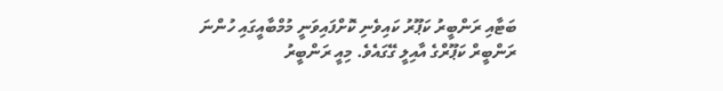ބަޓާއި ރަންބީރު ކަޕޫރު ކައިވެނި ކޮށްފައިވަނީ މުމްބާއީގައި ހުންނަ ރަންބީރް ކަޕޫރްގެ އާއިލީ ގޭގައެވެ. މިއީ ރަންބީރު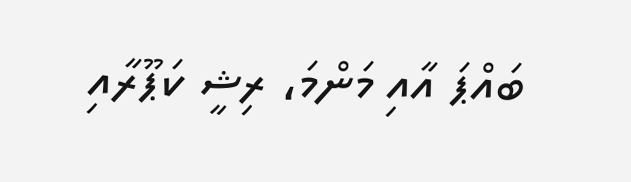ބައްޕަ އާއި މަންމަ، ރިޝީ ކަޕޫރާއި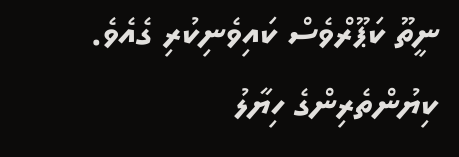ނީތޫ ކަޕޫރްވެސް ކައިވެނިކުރި ގެއެވެ.
ކިޔުންތެރިންގެ ހިޔާލު